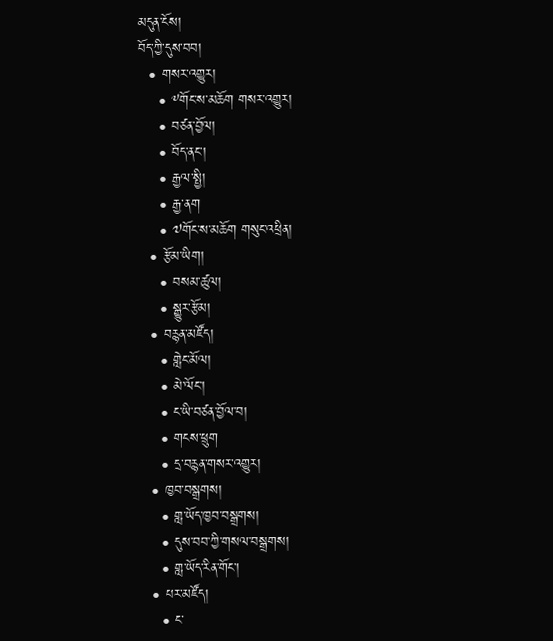མདུན་ངོས།
བོད་ཀྱི་དུས་བབ།
  • གསར་འགྱུར།
    • ༸གོང་ས་མཆོག གསར་འགྱུར།
    • བཙན་བྱོལ།
    • བོད་ནང་།
    • རྒྱལ་སྤྱི།
    • རྒྱ་ནག
    • ༧གོང་ས་མཆོག གསུང་འཕྲིན།
  • རྩོམ་ཡིག།
    • བསམ་ཚུལ།
    • སྒྱུར་རྩོམ།
  • བརྙན་མཛོད།
    • གླེང་མོལ།
    • མེ་ལོང་།
    • ང་ཡི་བཙན་བྱོལ་བ།
    • གངས་ཕྲུག
    • དྲ་བརྙན་གསར་འགྱུར།
  • ཁྱབ་བསྒྲགས།
    • གླ་ཡོད་ཁྱབ་བསྒྲགས།
    • དུས་བབ་ཀྱི་གསལ་བསྒྲགས།
    • གླ་ཡོད་རིན་གོང་།
  • པར་མཛོད།
    • ང་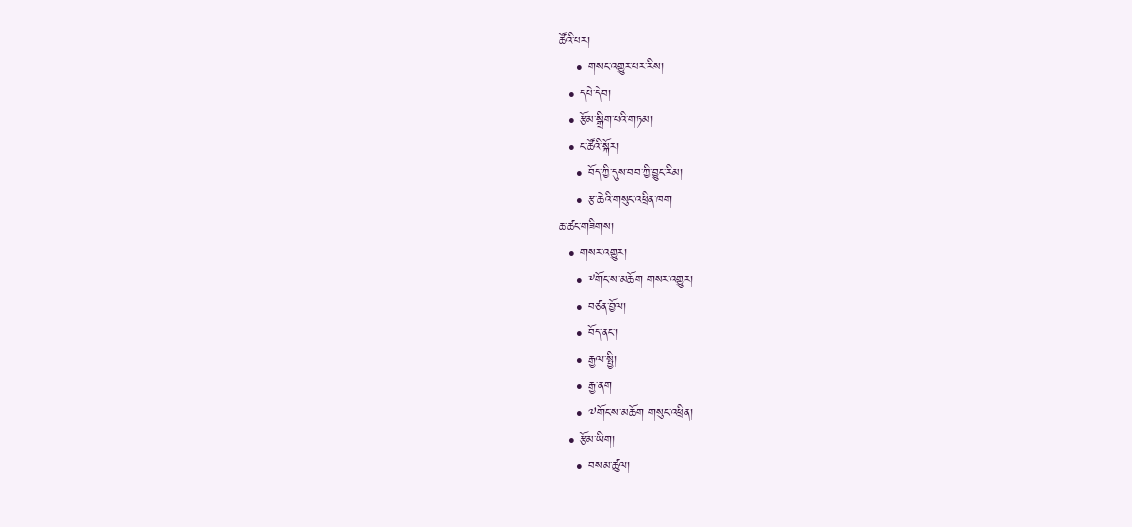ཚོའི་པར།
    • གསང་འགྱུར་པར་རིས།
  • དཔེ་དེབ།
  • རྩོམ་སྒྲིག་པའི་གཏམ།
  • ང་ཚོའི་སྐོར།
    • བོད་ཀྱི་དུས་བབ་ཀྱི་བྱུང་རིམ།
    • རྩ་ཆེའི་གསུང་འཕྲིན་ཁག
ཆ་ཚང་གཟིགས།
  • གསར་འགྱུར།
    • ༸གོང་ས་མཆོག གསར་འགྱུར།
    • བཙན་བྱོལ།
    • བོད་ནང་།
    • རྒྱལ་སྤྱི།
    • རྒྱ་ནག
    • ༧གོང་ས་མཆོག གསུང་འཕྲིན།
  • རྩོམ་ཡིག།
    • བསམ་ཚུལ།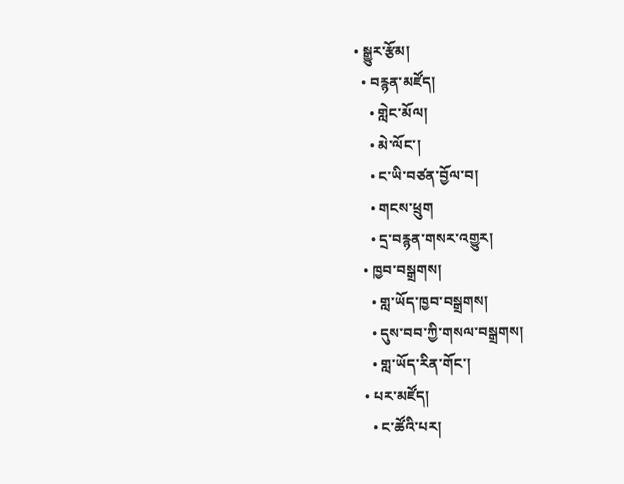• སྒྱུར་རྩོམ།
  • བརྙན་མཛོད།
    • གླེང་མོལ།
    • མེ་ལོང་།
    • ང་ཡི་བཙན་བྱོལ་བ།
    • གངས་ཕྲུག
    • དྲ་བརྙན་གསར་འགྱུར།
  • ཁྱབ་བསྒྲགས།
    • གླ་ཡོད་ཁྱབ་བསྒྲགས།
    • དུས་བབ་ཀྱི་གསལ་བསྒྲགས།
    • གླ་ཡོད་རིན་གོང་།
  • པར་མཛོད།
    • ང་ཚོའི་པར།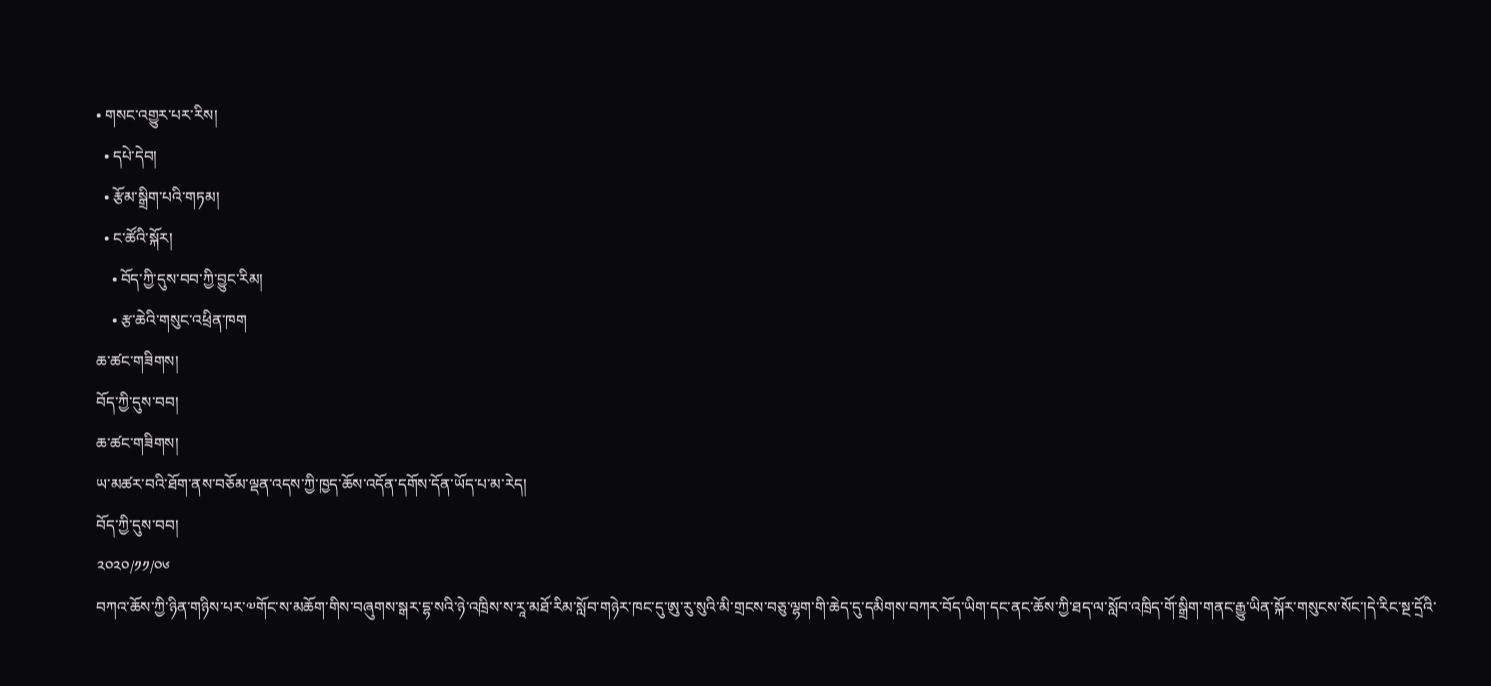• གསང་འགྱུར་པར་རིས།
  • དཔེ་དེབ།
  • རྩོམ་སྒྲིག་པའི་གཏམ།
  • ང་ཚོའི་སྐོར།
    • བོད་ཀྱི་དུས་བབ་ཀྱི་བྱུང་རིམ།
    • རྩ་ཆེའི་གསུང་འཕྲིན་ཁག
ཆ་ཚང་གཟིགས།
བོད་ཀྱི་དུས་བབ།
ཆ་ཚང་གཟིགས།
ཡ་མཚར་བའི་ཐོག་ནས་བཅོམ་ལྡན་འདས་ཀྱི་ཁྱད་ཆོས་འདོན་དགོས་དོན་ཡོད་པ་མ་རེད།
བོད་ཀྱི་དུས་བབ།
༢༠༢༠/༡༡/༠༦
བཀའ་ཆོས་ཀྱི་ཉིན་གཉིས་པར་༧གོང་ས་མཆོག་གིས་བཞུགས་སྒར་དྷ་སའི་ཉེ་འཁྲིས་ས་རཱ་མཐོ་རིམ་སློབ་གཉེར་ཁང་དུ་ཨུ་རུ་སུའི་མི་གྲངས་བཅུ་ལྷག་གི་ཆེད་དུ་དམིགས་བཀར་བོད་ཡིག་དང་ནང་ཆོས་ཀྱི་ཐད་ལ་སློབ་འཁྲིད་གོ་སྒྲིག་གནང་རྒྱུ་ཡིན་སྐོར་གསུངས་སོང་།དེ་རིང་སྔ་དྲོའི་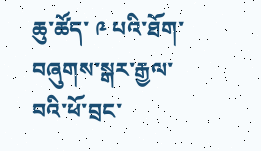ཆུ་ཚོད་ ༩ པའི་ཐོག་བཞུགས་སྒར་རྒྱལ་བའི་ཕོ་བྲང་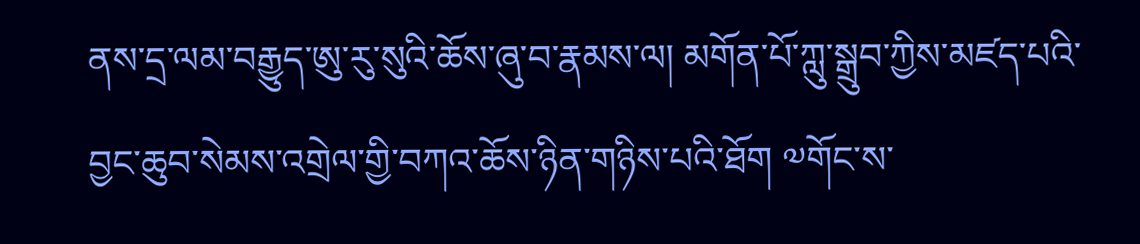ནས་དྲ་ལམ་བརྒྱུད་ཨུ་རུ་སུའི་ཆོས་ཞུ་བ་རྣམས་ལ། མགོན་པོ་ཀླུ་སྒྲུབ་ཀྱིས་མཛད་པའི་བྱང་ཆུབ་སེམས་འགྲེལ་གྱི་བཀའ་ཆོས་ཉིན་གཉིས་པའི་ཐོག ༧གོང་ས་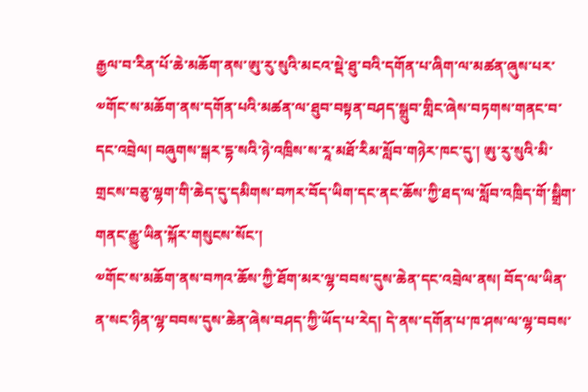རྒྱལ་བ་རིན་པོ་ཆེ་མཆོག་ནས་ཨུ་རུ་སུའི་མངའ་སྡེ་ཐུ་བའི་དགོན་པ་ཞིག་ལ་མཚན་ཞུས་པར་༧གོང་ས་མཆོག་ནས་དགོན་པའི་མཚན་ལ་ཐུབ་བསྟན་བཤད་སྒྲུབ་གླིང་ཞེས་བཏགས་གནང་བ་དང་འབྲེལ། བཞུགས་སྒར་དྷ་སའི་ཉེ་འཁྲིས་ས་རཱ་མཐོ་རིམ་སློབ་གཉེར་ཁང་དུ་། ཨུ་རུ་སུའི་མི་གྲངས་བཅུ་ལྷག་གི་ཆེད་དུ་དམིགས་བཀར་བོད་ཡིག་དང་ནང་ཆོས་ཀྱི་ཐད་ལ་སློབ་འཁྲིད་གོ་སྒྲིག་གནང་རྒྱུ་ཡིན་སྐོར་གསུངས་སོང་།
༧གོང་ས་མཆོག་ནས་བཀའ་ཆོས་ཀྱི་ཐོག་མར་ལྷ་བབས་དུས་ཆེན་དང་འབྲེལ་ནས། བོད་ལ་ཡིན་ན་སང་ཉིན་ལྷ་བབས་དུས་ཆེན་ཞེས་བཤད་ཀྱི་ཡོད་པ་རེད། དེ་ནས་དགོན་པ་ཁ་ཤས་ལ་ལྷ་བབས་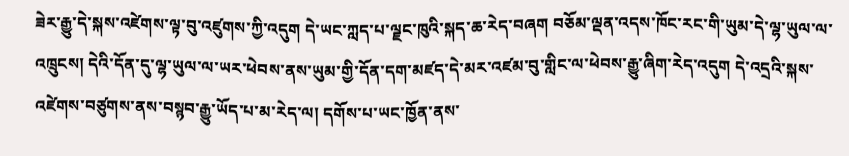ཟེར་རྒྱུ་དེ་སྐས་འཛེགས་ལྟ་བུ་འཛུགས་ཀྱི་འདུག དེ་ཡང་ཀླད་པ་ལྗང་ཁུའི་སྐད་ཆ་རེད་བཞག བཅོམ་ལྡན་འདས་ཁོང་རང་གི་ཡུམ་དེ་ལྷ་ཡུལ་ལ་འཁྲུངས། དེའི་དོན་དུ་ལྷ་ཡུལ་ལ་ཡར་ཕེབས་ནས་ཡུམ་གྱི་དོན་དག་མཛད་དེ་མར་འཛམ་བུ་གླིང་ལ་ཕེབས་རྒྱུ་ཞིག་རེད་འདུག དེ་འདྲའི་སྐས་འཛེགས་བཙུགས་ནས་བསྙབ་རྒྱུ་ཡོད་པ་མ་རེད་ལ། དགོས་པ་ཡང་ཁྱོན་ནས་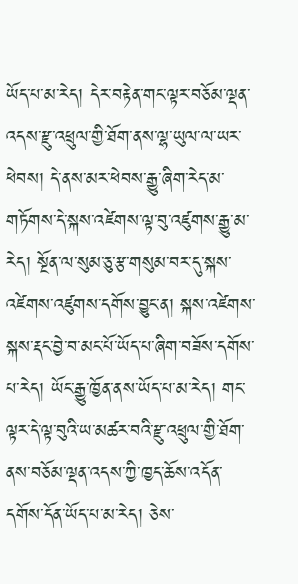ཡོད་པ་མ་རེད། དེར་བརྟེན་གང་ལྟར་བཅོམ་ལྡན་འདས་རྫུ་འཕྲུལ་གྱི་ཐོག་ནས་ལྷ་ཡུལ་ལ་ཡར་ཕེབས། དེ་ནས་མར་ཕེབས་རྒྱུ་ཞིག་རེད་མ་གཏོགས་དེ་སྐས་འཛེགས་ལྟ་བུ་འཛུགས་རྒྱུ་མ་རེད། སྔོན་ལ་སུམ་ཅུ་རྩ་གསུམ་བར་དུ་སྐས་འཛེགས་འཛུགས་དགོས་བྱུང་ན། སྐས་འཛེགས་སྐས་རྡང་བྱེ་བ་མང་པོ་ཡོད་པ་ཞིག་བཟོས་དགོས་པ་རེད། ཡོང་རྒྱུ་ཁྱོན་ནས་ཡོད་པ་མ་རེད། གང་ལྟར་དེ་ལྟ་བུའི་ཡ་མཚར་བའི་རྫུ་འཕྲུལ་གྱི་ཐོག་ནས་བཅོམ་ལྡན་འདས་ཀྱི་ཁྱད་ཆོས་འདོན་དགོས་དོན་ཡོད་པ་མ་རེད། ཅེས་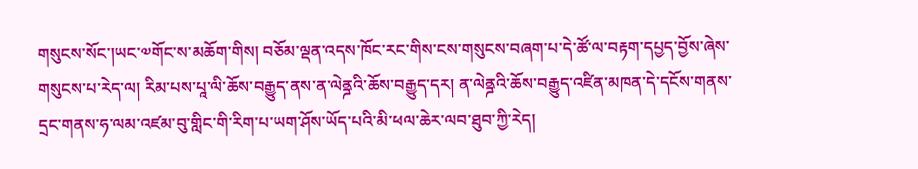གསུངས་སོང་།ཡང་༧གོང་ས་མཆོག་གིས། བཅོམ་ལྡན་འདས་ཁོང་རང་གིས་ངས་གསུངས་བཞག་པ་དེ་ཚོ་ལ་བརྟག་དཔྱད་བྱོས་ཞེས་གསུངས་པ་རེད་ལ། རིམ་པས་པཱ་ལི་ཆོས་བརྒྱུད་ནས་ན་ལེནྜའི་ཆོས་བརྒྱུད་དར། ན་ལེནྜའི་ཆོས་བརྒྱུད་འཛིན་མཁན་དེ་དངོས་གནས་དྲང་གནས་ཧ་ལམ་འཛམ་བུ་གླིང་གི་རིག་པ་ཡག་ཤོས་ཡོད་པའི་མི་ཕལ་ཆེར་ལབ་ཐུབ་ཀྱི་རེད།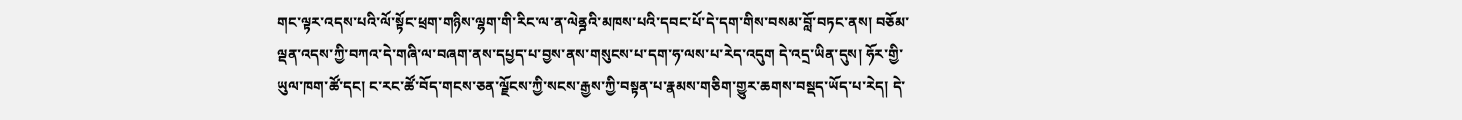གང་ལྟར་འདས་པའི་ལོ་སྟོང་ཕྲག་གཉིས་ལྷག་གི་རིང་ལ་ན་ལེནྜའི་མཁས་པའི་དབང་པོ་དེ་དག་གིས་བསམ་བློ་བཏང་ནས། བཅོམ་ལྡན་འདས་ཀྱི་བཀའ་དེ་གཞི་ལ་བཞག་ནས་དཔྱད་པ་བྱས་ནས་གསུངས་པ་དག་ཧ་ལས་པ་རེད་འདུག དེ་འདྲ་ཡིན་དུས། ཧོར་གྱི་ཡུལ་ཁག་ཚོ་དང། ང་རང་ཚོ་བོད་གངས་ཅན་ལྗོངས་ཀྱི་སངས་རྒྱས་ཀྱི་བསྟན་པ་རྣམས་གཅིག་གྱུར་ཆགས་བསྡད་ཡོད་པ་རེད། དེ་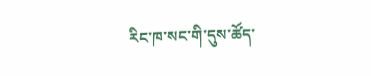རིང་ཁ་སང་གི་དུས་ཚོད་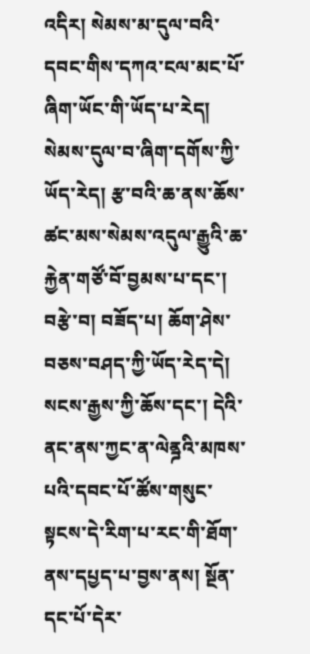འདིར། སེམས་མ་དུལ་བའི་དབང་གིས་དཀའ་ངལ་མང་པོ་ཞིག་ཡོང་གི་ཡོད་པ་རེད། སེམས་དུལ་བ་ཞིག་དགོས་ཀྱི་ཡོད་རེད། རྩ་བའི་ཆ་ནས་ཆོས་ཚང་མས་སེམས་འདུལ་རྒྱུའི་ཆ་རྐྱེན་གཙོ་བོ་བྱམས་པ་དང་། བརྩེ་བ། བཟོད་པ། ཆོག་ཤེས་བཅས་བཤད་ཀྱི་ཡོད་རེད་དེ། སངས་རྒྱས་ཀྱི་ཆོས་དང་། དེའི་ནང་ནས་ཀྱང་ན་ལེནྜའི་མཁས་པའི་དབང་པོ་ཚོས་གསུང་སྟངས་དེ་རིག་པ་རང་གི་ཐོག་ནས་དཔྱད་པ་བྱས་ནས། སྔོན་དང་པོ་དེར་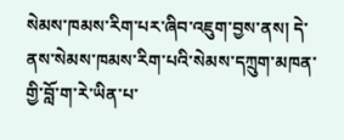སེམས་ཁམས་རིག་པར་ཞིབ་འཇུག་བྱས་ནས། དེ་ནས་སེམས་ཁམས་རིག་པའི་སེམས་དཀྲུག་མཁན་གྱི་བློ་ག་རེ་ཡིན་པ་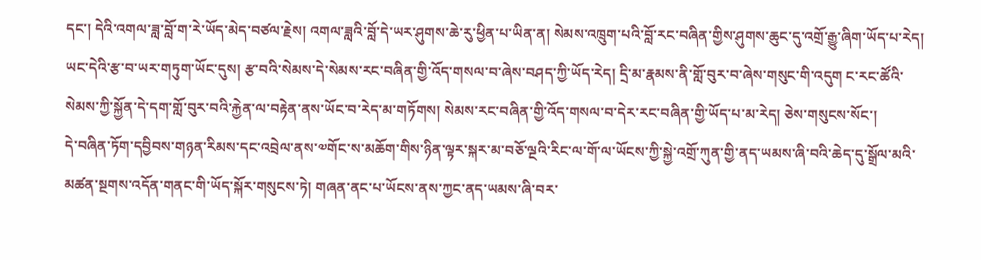དང་། དེའི་འགལ་ཟླ་བློ་ག་རེ་ཡོད་མེད་བཙལ་རྗེས། འགལ་ཟླའི་བློ་དེ་ཡར་ཤུགས་ཆེ་རུ་ཕྱིན་པ་ཡིན་ན། སེམས་འཁྲུག་པའི་བློ་རང་བཞིན་གྱིས་ཤུགས་ཆུང་དུ་འགྲོ་རྒྱུ་ཞིག་ཡོད་པ་རེད། ཡང་དེའི་རྩ་བ་ཡར་གཏུག་ཡོང་དུས། རྩ་བའི་སེམས་དེ་སེམས་རང་བཞིན་གྱི་འོད་གསལ་བ་ཞེས་བཤད་ཀྱི་ཡོད་རེད། དྲི་མ་རྣམས་ནི་གློ་བུར་བ་ཞེས་གསུང་གི་འདུག ང་རང་ཚོའི་སེམས་ཀྱི་སྐྱོན་དེ་དག་གློ་བུར་བའི་རྐྱེན་ལ་བརྟེན་ནས་ཡོང་བ་རེད་མ་གཏོགས། སེམས་རང་བཞིན་གྱི་འོད་གསལ་བ་དེར་རང་བཞིན་གྱི་ཡོད་པ་མ་རེད། ཅེས་གསུངས་སོང་།
དེ་བཞིན་ཏོག་དབྱིབས་གཉན་རིམས་དང་འབྲེལ་ནས་༧གོང་ས་མཆོག་གིས་ཉིན་ལྟར་སྐར་མ་བཅོ་ལྔའི་རིང་ལ་གོ་ལ་ཡོངས་ཀྱི་སྐྱེ་འགྲོ་ཀུན་གྱི་ནད་ཡམས་ཞི་བའི་ཆེད་དུ་སྒྲོལ་མའི་མཚན་སྔགས་འདོན་གནང་གི་ཡོད་སྐོར་གསུངས་ཏེ། གཞན་ནང་པ་ཡོངས་ནས་ཀྱང་ནད་ཡམས་ཞི་བར་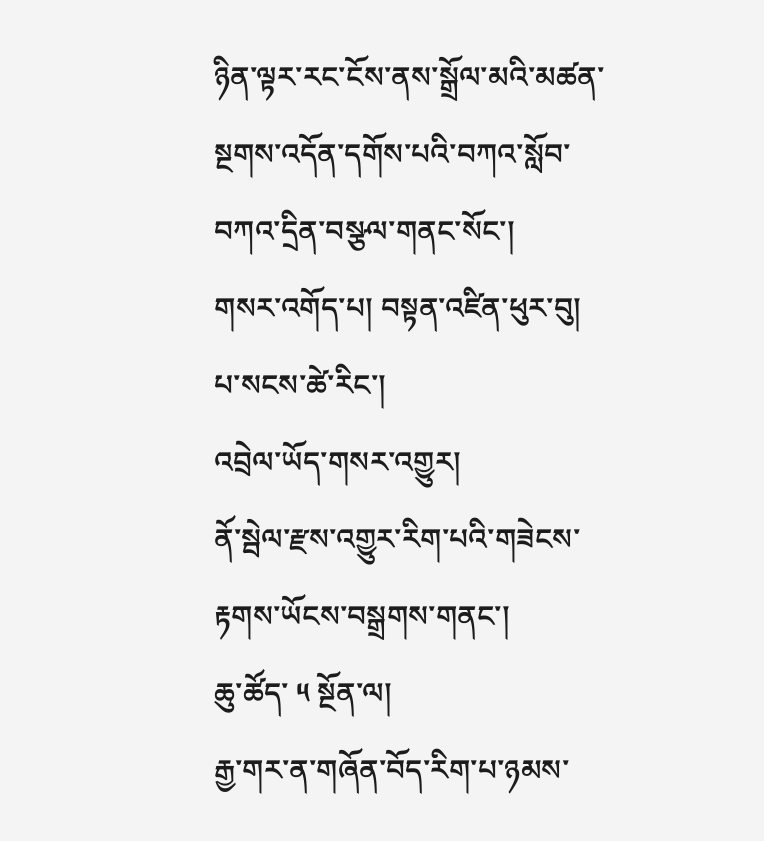ཉིན་ལྟར་རང་ངོས་ནས་སྒྲོལ་མའི་མཚན་སྔགས་འདོན་དགོས་པའི་བཀའ་སློབ་བཀའ་དྲིན་བསྩལ་གནང་སོང་།
གསར་འགོད་པ། བསྟན་འཛིན་ཕུར་བུ། པ་སངས་ཚེ་རིང་།
འབྲེལ་ཡོད་གསར་འགྱུར།
ནོ་སྦེལ་རྫས་འགྱུར་རིག་པའི་གཟེངས་རྟགས་ཡོངས་བསྒྲགས་གནང་།
ཆུ་ཚོད་ ༥ སྔོན་ལ།
རྒྱ་གར་ན་གཞོན་བོད་རིག་པ་ཉམས་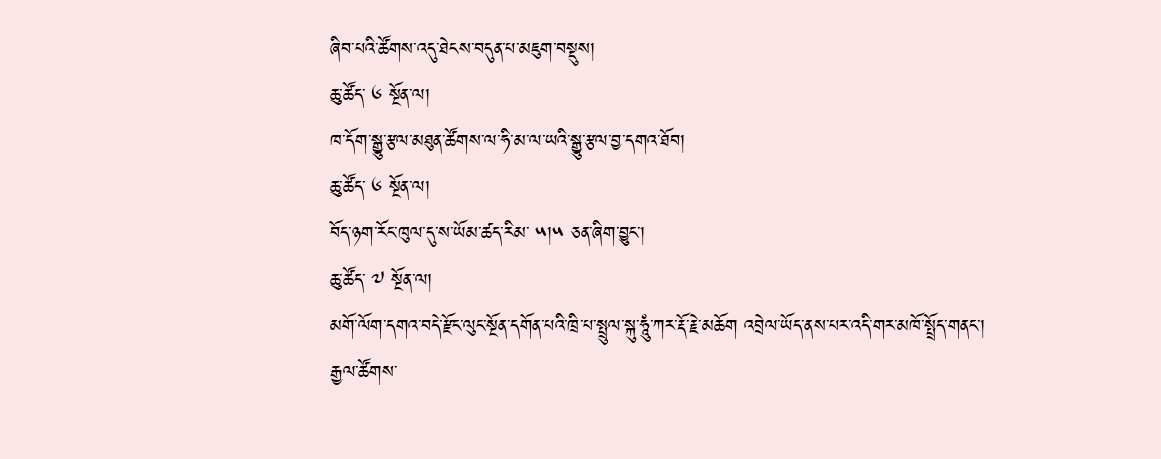ཞིབ་པའི་ཚོགས་འདུ་ཐེངས་བདུན་པ་མཇུག་བསྡུས།
ཆུ་ཚོད་ ༦ སྔོན་ལ།
ཁ་དོག་སྒྱུ་རྩལ་མཐུན་ཚོགས་ལ་ཧི་མ་ལ་ཡའི་སྒྱུ་རྩལ་བྱ་དགའ་ཐོབ།
ཆུ་ཚོད་ ༦ སྔོན་ལ།
བོད་ཉག་རོང་ཁུལ་དུ་ས་ཡོམ་ཚད་རིམ་ ༥།༥ ཅན་ཞིག་བྱུང་།
ཆུ་ཚོད་ ༧ སྔོན་ལ།
མགོ་ལོག་དགའ་བདེ་རྫོང་ལུང་སྔོན་དགོན་པའི་ཁྲི་པ་སྤྲུལ་སྐུ་ཧཱུཾ་ཀར་རྡོ་རྗེ་མཆོག འབྲེལ་ཡོད་ནས་པར་འདི་གར་མཁོ་སྤྲོད་གནང་།
རྒྱལ་ཚོགས་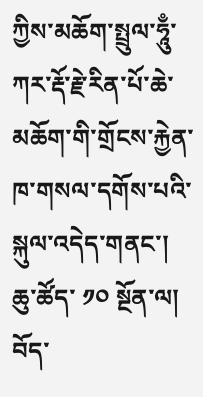ཀྱིས་མཆོག་སྤྲུལ་ཧཱུྃ་ཀར་རྡོ་རྗེ་རིན་པོ་ཆེ་མཆོག་གི་གྲོངས་རྐྱེན་ཁ་གསལ་དགོས་པའི་སྐུལ་འདེད་གནང་།
ཆུ་ཚོད་ ༡༠ སྔོན་ལ།
བོད་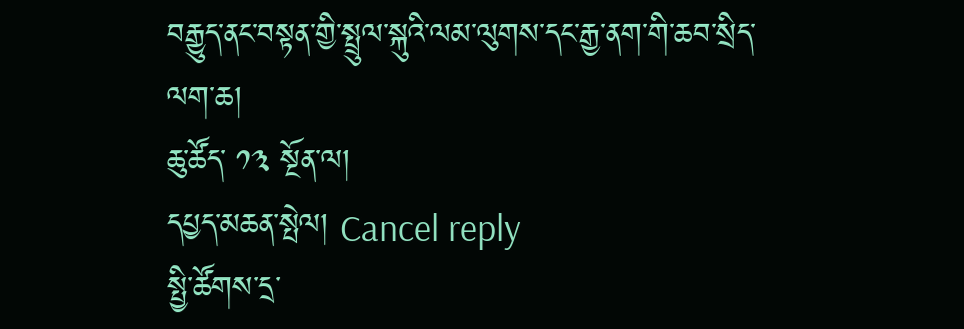བརྒྱུད་ནང་བསྟན་གྱི་སྤྲུལ་སྐུའི་ལམ་ལུགས་དང་རྒྱ་ནག་གི་ཆབ་སྲིད་ལག་ཆ།
ཆུ་ཚོད་ ༡༣ སྔོན་ལ།
དཔྱད་མཆན་སྤེལ། Cancel reply
སྤྱི་ཚོགས་དྲ་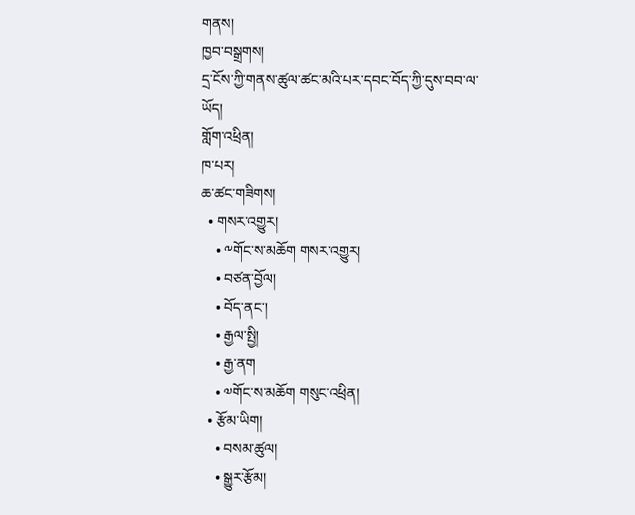གནས།
ཁྱབ་བསྒྲགས།
དྲ་ངོས་ཀྱི་གནས་ཚུལ་ཚང་མའི་པར་དབང་བོད་ཀྱི་དུས་བབ་ལ་ཡོད།
གློག་འཕྲིན།
ཁ་པར།
ཆ་ཚང་གཟིགས།
  • གསར་འགྱུར།
    • ༸གོང་ས་མཆོག གསར་འགྱུར།
    • བཙན་བྱོལ།
    • བོད་ནང་།
    • རྒྱལ་སྤྱི།
    • རྒྱ་ནག
    • ༧གོང་ས་མཆོག གསུང་འཕྲིན།
  • རྩོམ་ཡིག།
    • བསམ་ཚུལ།
    • སྒྱུར་རྩོམ།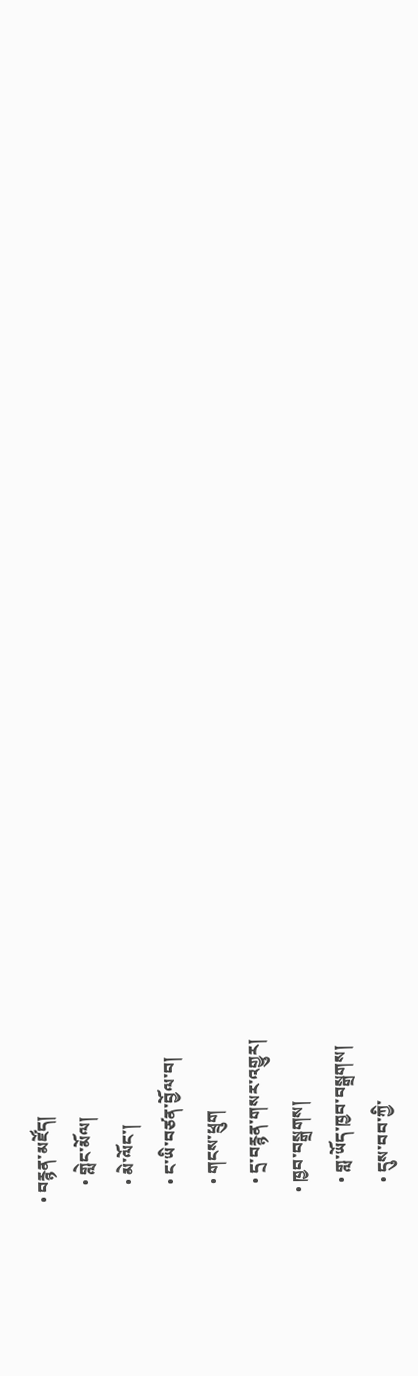• བརྙན་མཛོད།
    • གླེང་མོལ།
    • མེ་ལོང་།
    • ང་ཡི་བཙན་བྱོལ་བ།
    • གངས་ཕྲུག
    • དྲ་བརྙན་གསར་འགྱུར།
  • ཁྱབ་བསྒྲགས།
    • གླ་ཡོད་ཁྱབ་བསྒྲགས།
    • དུས་བབ་ཀྱི་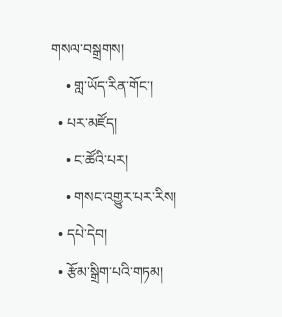གསལ་བསྒྲགས།
    • གླ་ཡོད་རིན་གོང་།
  • པར་མཛོད།
    • ང་ཚོའི་པར།
    • གསང་འགྱུར་པར་རིས།
  • དཔེ་དེབ།
  • རྩོམ་སྒྲིག་པའི་གཏམ།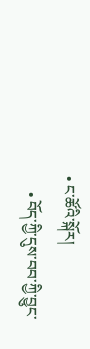• ང་ཚོའི་སྐོར།
    • བོད་ཀྱི་དུས་བབ་ཀྱི་བྱུང་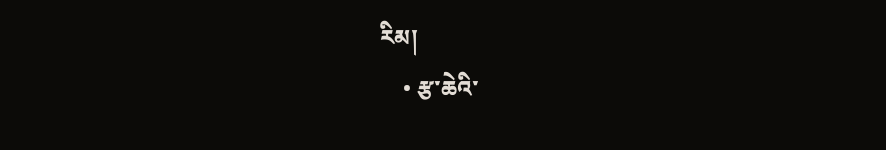རིམ།
    • རྩ་ཆེའི་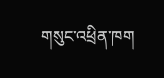གསུང་འཕྲིན་ཁག